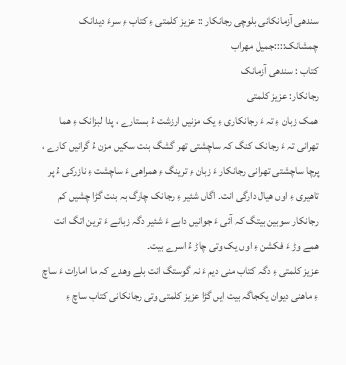سندھی آزمانکانی بلوچی رجانکار :: عزیز کلمتی ءِ کتاب ءِ سرءَ دیدانک
چمشانک::::جمیل مھراب
کتاب : سندھی آزمانک
رجانکار: عزیز کلمتی
ھمک زبان ءِ تہ ءَ رجانکاری ءِ یک مزنیں ارزشت ءُ بستارے ، پدا لبزانک ءِ ھما تھرانی تہ ءَ رجانک کنگ کہ ساچشتی تھر گشگ بنت سکیں مزن ءُ گرانیں کارے ، پرچا ساچشتی تھرانی رجانکار ءَ زبان ءِ ترینگ ءِ ھمراھی ءَ ساچشت ءِ نازرکی ءُ پر تاھیری ءِ اوں ھیال دارگی انت۔ اگاں شئیر ءِ رجانک چارگ بہ بنت گڑا چشیں کم رجانکار سوبین بیتگ کہ آئی ءَ جوانیں دابے ءَ شئیر دگہ زبانے ءَ ترین اتگ انت ھمے وڑ ءَ فکشن ءِ اوں یک وتی چاڑ ءُ اسرے بیت۔
عزیز کلمتی ءِ دگہ کتاب منی دیم ءَ نہ گوستگ انت بلے وھدے کہ ما امارات ءَ ساچ ءِ ماھنی دیوان یکجاگہ بیت ایں گڑا عزیز کلمتی وتی رجانکانی کتاب ساچ ءِ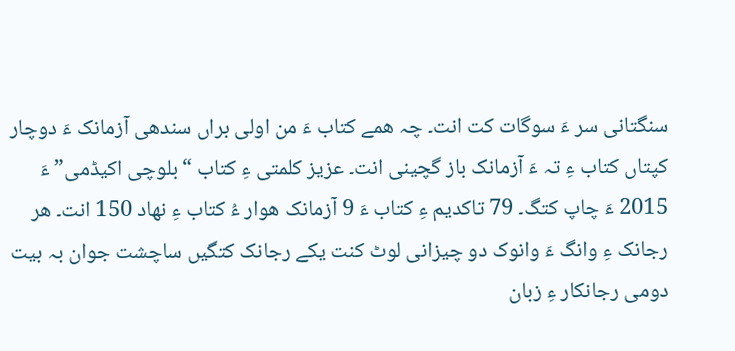سنگتانی سر ءَ سوگات کت انت۔ چہ ھمے کتاب ءَ من اولی براں سندھی آزمانک ءَ دوچار کپتاں کتاب ءِ تہ ءَ آزمانک باز گچینی انت۔ عزیز کلمتی ءِ کتاب “بلوچی اکیڈمی” ءَ 2015 ءَ چاپ کتگ۔ 79 تاکدیم ءِ کتاب ءَ 9 آزمانک ھوار ءُ کتاب ءِ نھاد 150 انت۔ ھر رجانک ءِ وانگ ءَ وانوک دو چیزانی لوٹ کنت یکے رجانک کتگیں ساچشت جوان بہ بیت دومی رجانکار ءِ زبان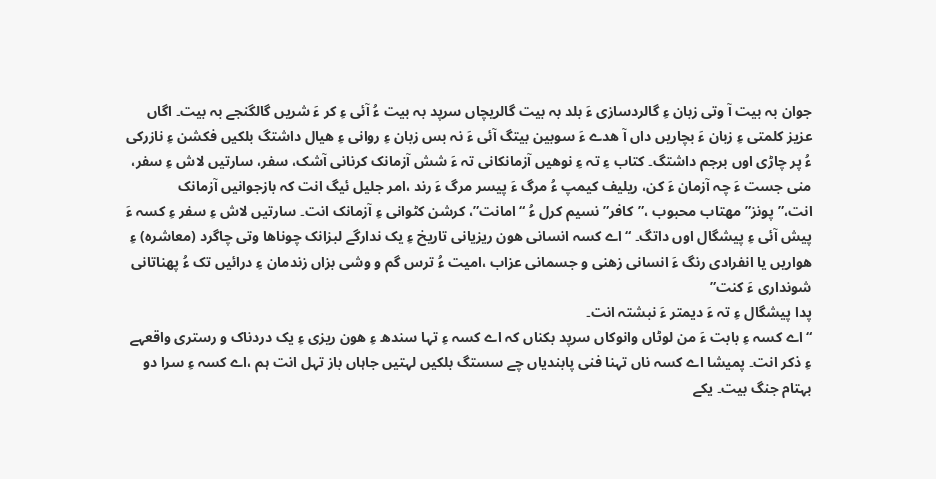جوان بہ بیت آ وتی زبان ءِ گالردسازی ءَ بلد بہ بیت گالریچاں سرپد بہ بیت ءُ آئی ءِ کر ءَ شریں گالگنجے بہ بیت۔ اگاں عزیز کلمتی ءِ زبان ءَ بچاریں داں آ ھدے ءَ سوبین بیتگ آئی ءَ نہ بس زبان ءِ روانی ءِ ھیال داشتگ بلکیں فکشن ءِ نازرکی ءُ پر چاڑی اوں برجم داشتگ۔ کتاب ءِ تہ ءِ نوھیں آزمانکانی تہ ءَ شش آزمانک کرنانی آشک، سفر، سارتیں لاش ءِ سفر، منی جست ءَ چہ آزمان ءَ کن، ریلیف کیمپ ءُ مرگ ءَ پیسر مرگ ءَ رند ،امر جلیل ئیگ انت کہ بازجوانیں آزمانک انت،”پونز” مھتاب محبوب ،”کافر” نسیم کرل ءُ “امانت”، کرشن کٹوانی ءِ آزمانک انت۔ سارتیں لاش ءِ سفر ءِ کسہ ءَ پیش آئی ءِ پیشگال اوں داتگ۔ “اے کسہ انسانی ھون ریزیانی تاریخ ءِ یک ندارگے لبزانک چوناھا وتی چاگرد (معاشرہ) ءِ ھواریں یا انفرادی رنگ ءَ انسانی زھنی و جسمانی عزاب ،امیت ءُ ترس گم و وشی بزاں زندمان ءِ درائیں تک ءُ پھناتانی شونداری ءَ کنت”
پدا پیشگال ءِ تہ ءَ دیمتر ءَ نبشتہ انت۔
“اے کسہ ءِ بابت ءَ من لوٹاں وانوکاں سرپد بکناں کہ اے کسہ ءِ تہا سندھ ءِ ھون ریزی ءِ یک دردناک و رستری واقعہے ءِ ذکر انت۔ پمیشا اے کسہ ناں تہنا فنی پابندیاں چے سستگ بلکیں لہتیں جاہاں باز تہل انت ہم ،اے کسہ ءِ سرا دو بہتام جنگ بیت۔ یکے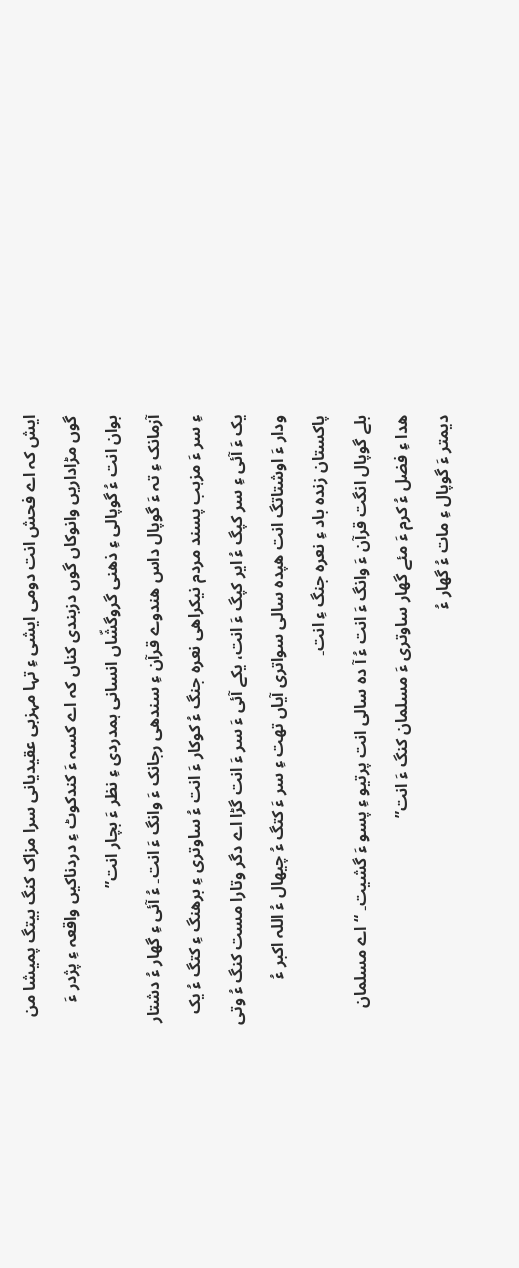ایش کہ اے فحش انت دومی ایشی ءِ تہا مہزبی عقیدیانی سرا مزاک کنگ بیتگ پمیشا من گوں مڑاداریں وانوکاں گوں دزبندی کناں کہ اے کسہ ءَ کندکوٹ ءِ دردناکیں واقعہ ءِ پژدر ءَ بوان انت ءُ گوپالی ءِ ذھنی گروگشّاں انسانی ہمدردی ءِ نظر ءَ بچار انت”
آزمانک ءِ تہ ءَ گوپال داس ھندوے قرآن ءِ سندھی رجانک ءَ وانگ ءَ انت۔ ءُ آئی ءِ گھار ءُ دشتار ءِ سر ءَ مزہب پسند مردم نیکراھی نعرہ جنگ ءُ کوکار ءَ انت ءُ ساوتری ءِ برھنگ ءِ کتگ ءُ یک یک ءَ آئی ءِ سر کپگ ءُ ایر کپگ ءَ انت، یکے آئی ءَ سر ءَ انت گڑا اے دگر وتارا مست کنگ ءُ وتی ودار ءَ اوشتاتگ انت ھپدہ سالی سواتری آیاں تھت ءِ سر ءَ کتگ ءُ چیھال ءُ اللہ اکبر ءُ پاکستان زندہ باد ءِ نعرہ جنگ ءِ انت۔
بلے گوپال انگت قرآن ءَ وانگ ءَ انت ءُ آ دہ سالی انت پرتیو ءِ پسو ءَ گشیت۔ “اے مسلمان ھدا ءِ فضل ءُ کرم ءَ مئے گھار ساوتری ءَ مسلمان کنگ ءَ انت”
دیمتر ءَ گوپال ءِ مات ءُ گھار ءُ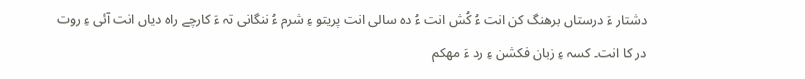دشتار ءَ درستاں برھنگ کن انت ءُ کُش انت ءُ دہ سالی انت پریتو ءِ شرم ءُ ننگانی تہ ءَ کارچے راہ دیاں انت آئی ءِ روت در کا انت۔ کسہ ءِ زبان فکشن ءِ رد ءَ مھکم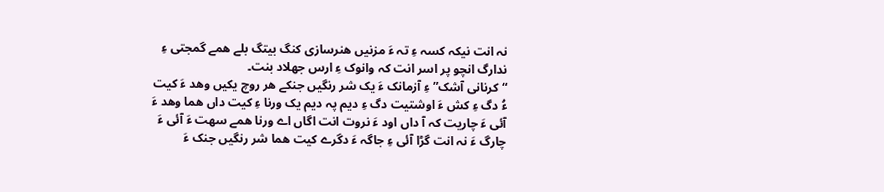نہ انت نیکہ کسہ ءِ تہ ءَ مزنیں ھنرسازی کنگ بیتگ بلے ھمے گمجتی ءِ ندارگ انچو پر اسر انت کہ وانوک ءِ ارس جھلاد بنت۔
“کرنانی آشک” ءِ آزمانک ءَ یک شر رنگیں جنکے ھر روچ یکیں وھد ءَ کیت ءُ دگ ءِ کش ءَ اوشتیت دگ ءِ دیم پہ دیم یک ورنا ءِ کیت داں ھما وھد ءَ آئی ءَ چاریت کہ آ داں اود ءَ نروت انت اگاں اے ورنا ھمے سھت ءَ آئی ءَ چارگ ءَ نہ انت گڑا آئی ءِ جاگہ ءَ دگرے کیت ھما شر رنگیں جنک ءَ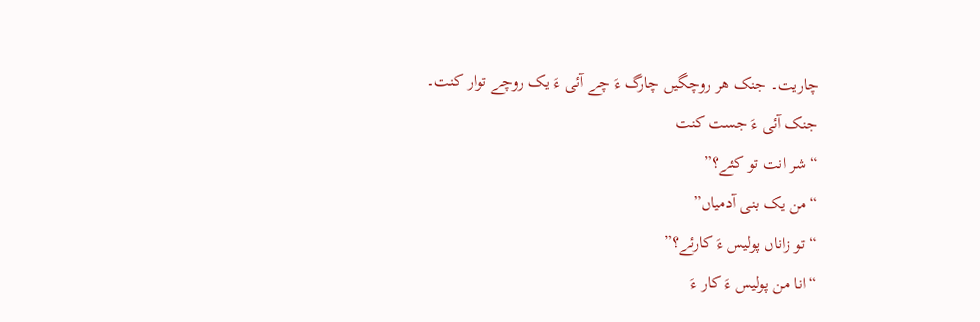چاریت۔ جنک ھر روچگیں چارگ ءَ چے آئی ءَ یک روچے توار کنت۔
جنک آئی ءَ جست کنت
“شر انت تو کئے؟”
“من یک بنی آدمیاں”
“تو زاناں پولیس ءَ کارئے؟”
“انا من پولیس ءَ کار ءَ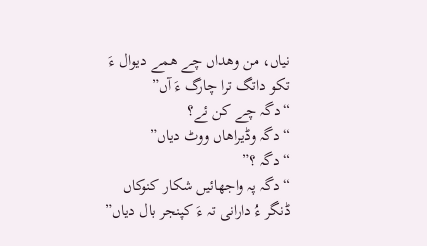نیاں، من وھداں چے ھمے دیوال ءَ تکو داتگ ترا چارگ ءَ آں”
“دگہ چے کن ئے؟
“دگہ وڈیراھاں ووٹ دیاں”
“دگہ ؟”
“دگہ پہ واجھائیں شکار کنوکاں ڈنگر ءُ دارانی تہ ءَ کپنجر بال دیاں”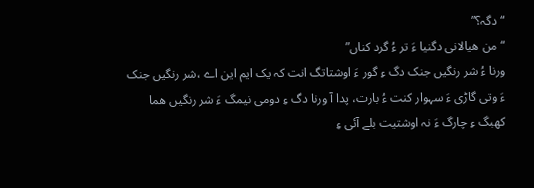“دگہ؟”
“من ھیالانی دگنیا ءَ تر ءُ گرد کناں”
ورنا ءُ شر رنگیں جنک دگ ءِ گور ءَ اوشتاتگ انت کہ یک ایم این اے ،شر رنگیں جنک ءَ وتی گاڑی ءَ سہوار کنت ءُ بارت، پدا آ ورنا دگ ءِ دومی نیمگ ءَ شر رنگیں ھما کھبگ ءِ چارگ ءَ نہ اوشتیت بلے آئی ءِ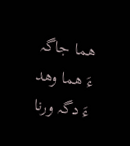ھما جاگہ ءَ ھما وھد ءَ دگہ ورنا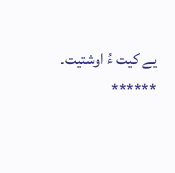یے کیت ءُ اوشتیت۔
******